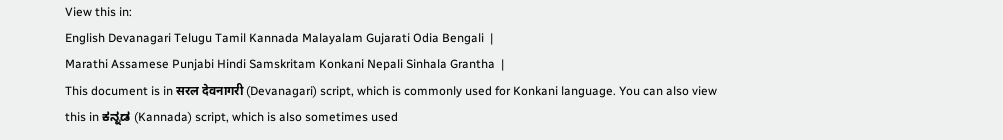View this in:
English Devanagari Telugu Tamil Kannada Malayalam Gujarati Odia Bengali  |
Marathi Assamese Punjabi Hindi Samskritam Konkani Nepali Sinhala Grantha  |
This document is in सरल देवनागरी (Devanagari) script, which is commonly used for Konkani language. You can also view this in ಕನ್ನಡ (Kannada) script, which is also sometimes used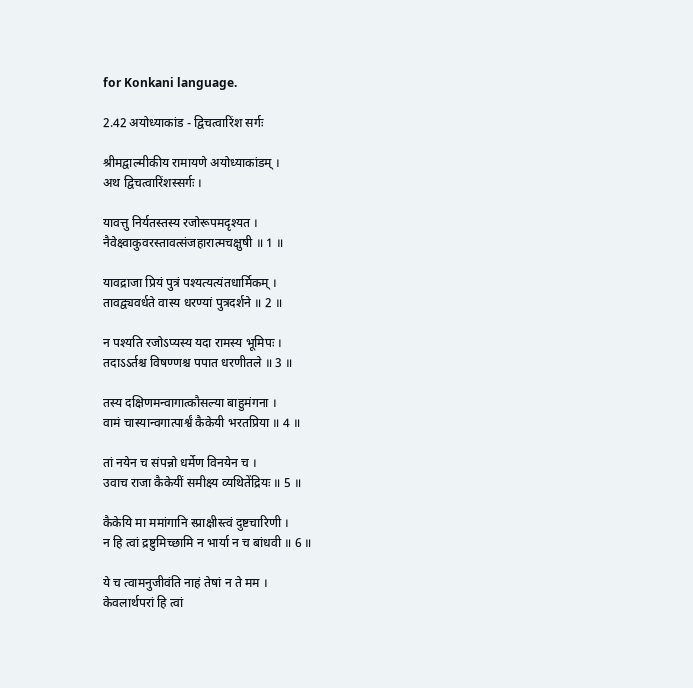for Konkani language.

2.42 अयोध्याकांड - द्विचत्वारिंश सर्गः

श्रीमद्वाल्मीकीय रामायणे अयोध्याकांडम् ।
अथ द्विचत्वारिंशस्सर्गः ।

यावत्तु निर्यतस्तस्य रजोरूपमदृश्यत ।
नैवेक्ष्वाकुवरस्तावत्संजहारात्मचक्षुषी ॥ 1 ॥

यावद्राजा प्रियं पुत्रं पश्यत्यत्यंतधार्मिकम् ।
तावद्व्यवर्धते वास्य धरण्यां पुत्रदर्शने ॥ 2 ॥

न पश्यति रजोऽप्यस्य यदा रामस्य भूमिपः ।
तदाऽऽर्तश्च विषण्णश्च पपात धरणीतले ॥ 3 ॥

तस्य दक्षिणमन्वागात्कौसल्या बाहुमंगना ।
वामं चास्यान्वगात्पार्श्वं कैकेयी भरतप्रिया ॥ 4 ॥

तां नयेन च संपन्नो धर्मेण विनयेन च ।
उवाच राजा कैकेयीं समीक्ष्य व्यथितेंद्रियः ॥ 5 ॥

कैकेयि मा ममांगानि स्प्राक्षीस्त्वं दुष्टचारिणी ।
न हि त्वां द्रष्टुमिच्छामि न भार्या न च बांधवी ॥ 6 ॥

ये च त्वामनुजीवंति नाहं तेषां न ते मम ।
केवलार्थपरां हि त्वां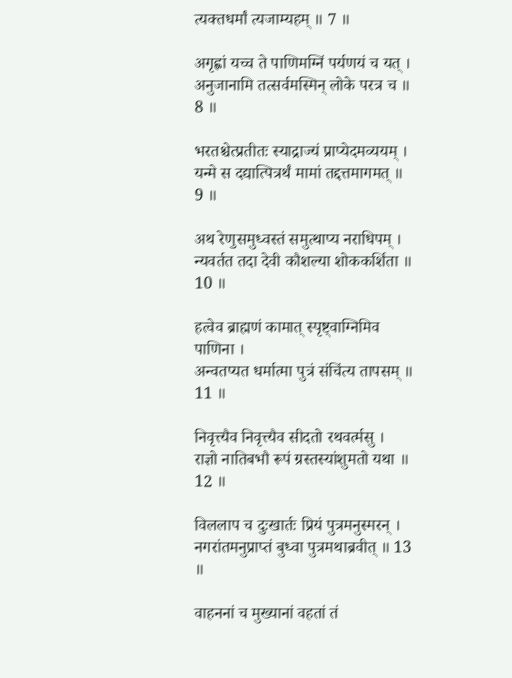त्यक्तधर्मां त्यजाम्यहम् ॥ 7 ॥

अगृह्णां यच्च ते पाणिमग्निं पर्यणयं च यत् ।
अनुजानामि तत्सर्वमस्मिन् लोके परत्र च ॥ 8 ॥

भरतश्चेत्प्रतीतः स्याद्राज्यं प्राप्येदमव्ययम् ।
यन्मे स दद्यात्पित्रर्थं मामां तद्दत्तमागमत् ॥ 9 ॥

अथ रेणुसमुध्वस्तं समुत्थाप्य नराधिपम् ।
न्यवर्तत तदा देवी कौशल्या शोककर्शिता ॥ 10 ॥

हत्वेव ब्राह्मणं कामात् स्पृष्ट्वाग्निमिव पाणिना ।
अन्वतप्यत धर्मात्मा पुत्रं संचिंत्य तापसम् ॥ 11 ॥

निवृत्त्यैव निवृत्त्यैव सीदतो रथवर्त्मसु ।
राज्ञो नातिबभौ रूपं ग्रस्तस्यांशुमतो यथा ॥ 12 ॥

विललाप च दुःखार्तः प्रियं पुत्रमनुस्मरन् ।
नगरांतमनुप्राप्तं बुध्वा पुत्रमथाब्रवीत् ॥ 13 ॥

वाहननां च मुख्यानां वहतां तं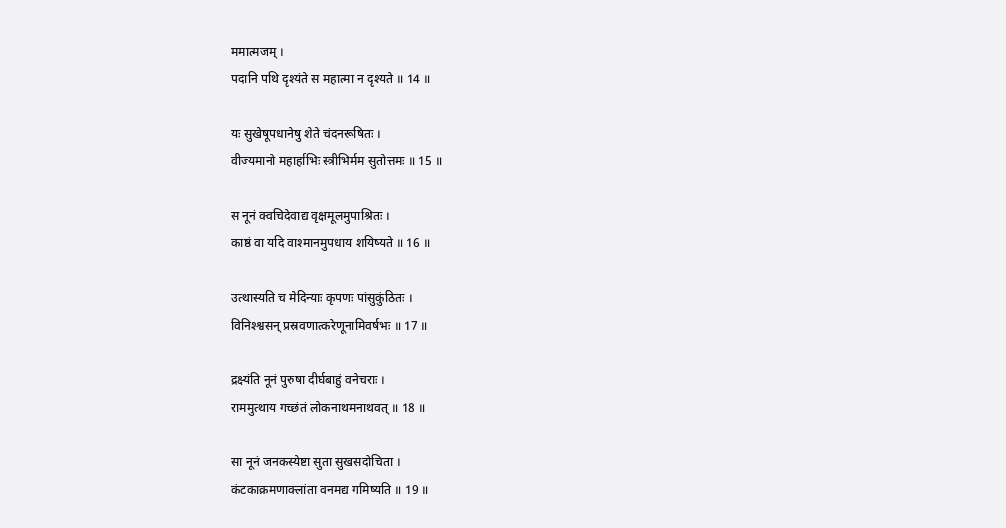ममात्मजम् ।
पदानि पथि दृश्यंते स महात्मा न दृश्यते ॥ 14 ॥

यः सुखेषूपधानेषु शेते चंदनरूषितः ।
वीज्यमानो महार्हाभिः स्त्रीभिर्मम सुतोत्तमः ॥ 15 ॥

स नूनं क्वचिदेवाद्य वृक्षमूलमुपाश्रितः ।
काष्ठं वा यदि वाश्मानमुपधाय शयिष्यते ॥ 16 ॥

उत्थास्यति च मेदिन्याः कृपणः पांसुकुंठितः ।
विनिश्श्वसन् प्रस्रवणात्करेणूनामिवर्षभः ॥ 17 ॥

द्रक्ष्यंति नूनं पुरुषा दीर्घबाहुं वनेचराः ।
राममुत्थाय गच्छंतं लोकनाथमनाथवत् ॥ 18 ॥

सा नूनं जनकस्येष्टा सुता सुखसदोचिता ।
कंटकाक्रमणाक्लांता वनमद्य गमिष्यति ॥ 19 ॥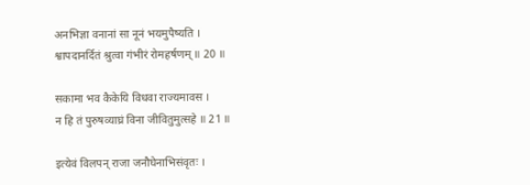अनभिज्ञा वनानां सा नूनं भयमुपैष्यति ।
श्वापदानर्दितं श्रुत्वा गंभीरं रोमहर्षणम् ॥ 20 ॥

सकामा भव कैकेयि विधवा राज्यमावस ।
न हि तं पुरुषव्याघ्रं विना जीवितुमुत्सहे ॥ 21 ॥

इत्येवं विलपन् राजा जनौघेनाभिसंवृतः ।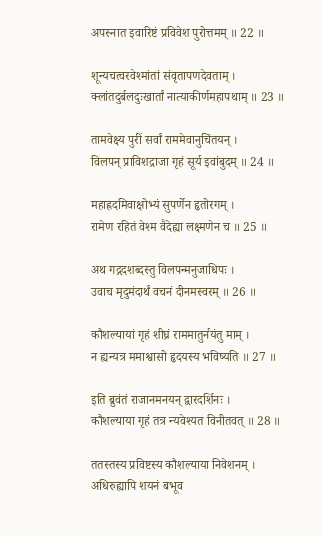अपस्नात इवारिष्टं प्रविवेश पुरोत्तमम् ॥ 22 ॥

शून्यचत्वरवेश्मांतां संवृतापणदेवताम् ।
क्लांतदुर्बलदुःखार्तां नात्याकीर्णमहापथाम् ॥ 23 ॥

तामवेक्ष्य पुरीं सर्वां राममेवानुचिंतयन् ।
विलपन् प्राविशद्राजा गृहं सूर्य इवांबुदम् ॥ 24 ॥

महाह्रदमिवाक्षोभ्यं सुपर्णेन हृतोरगम् ।
रामेण रहितं वेश्म वैदेह्या लक्ष्मणेन च ॥ 25 ॥

अथ गद्गदशब्दस्तु विलपन्मनुजाधिपः ।
उवाच मृदुमंदार्थं वचनं दीनमस्वरम् ॥ 26 ॥

कौशल्यायां गृहं शीघ्रं राममातुर्नयंतु माम् ।
न ह्यन्यत्र ममाश्वासो हृदयस्य भविष्यति ॥ 27 ॥

इति ब्रुवंतं राजानमनयन् द्वारदर्शिनः ।
कौशल्याया गृहं तत्र न्यवेश्यत विनीतवत् ॥ 28 ॥

ततस्तस्य प्रविष्टस्य कौशल्याया निवेशनम् ।
अधिरुह्यापि शयनं बभूव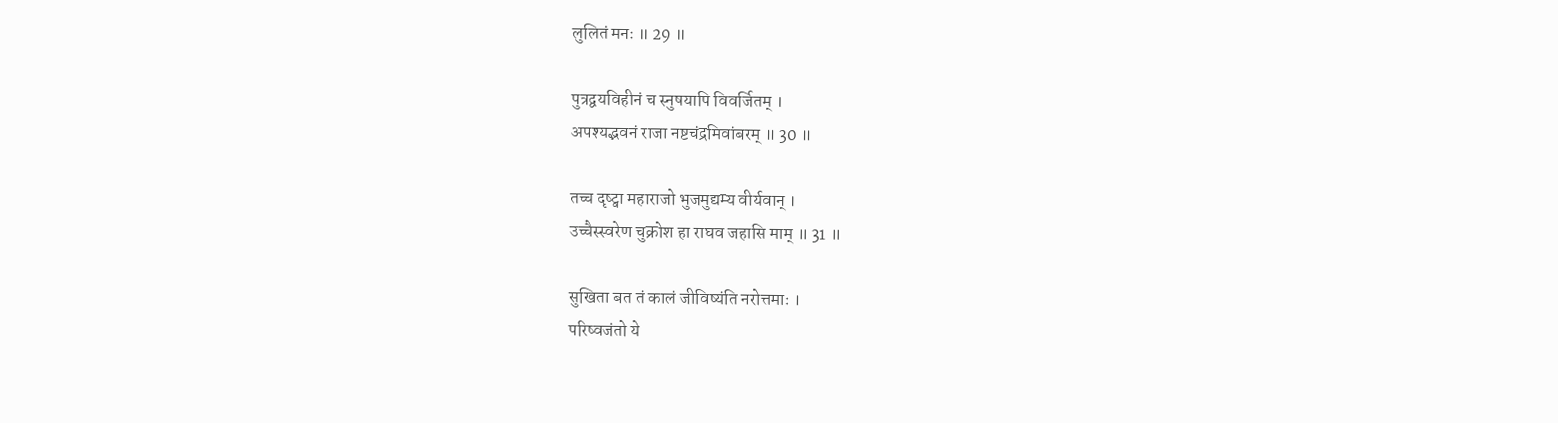लुलितं मनः ॥ 29 ॥

पुत्रद्वयविहीनं च स्नुषयापि विवर्जितम् ।
अपश्यद्भवनं राजा नष्टचंद्रमिवांबरम् ॥ 30 ॥

तच्च दृष्ट्वा महाराजो भुजमुद्यम्य वीर्यवान् ।
उच्चैस्स्वरेण चुक्रोश हा राघव जहासि माम् ॥ 31 ॥

सुखिता बत तं कालं जीविष्यंति नरोत्तमाः ।
परिष्वजंतो ये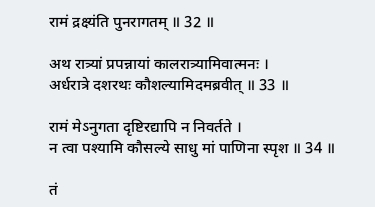रामं द्रक्ष्यंति पुनरागतम् ॥ 32 ॥

अथ रात्र्यां प्रपन्नायां कालरात्र्यामिवात्मनः ।
अर्धरात्रे दशरथः कौशल्यामिदमब्रवीत् ॥ 33 ॥

रामं मेऽनुगता दृष्टिरद्यापि न निवर्तते ।
न त्वा पश्यामि कौसल्ये साधु मां पाणिना स्पृश ॥ 34 ॥

तं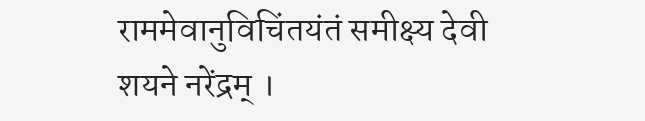राममेवानुविचिंतयंतं समीक्ष्य देवी शयने नरेंद्रम् ।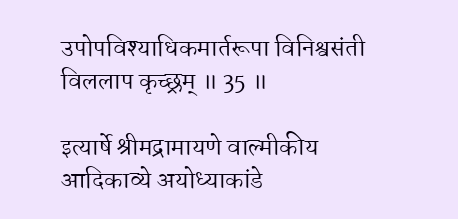उपोपविश्याधिकमार्तरूपा विनिश्वसंती विललाप कृच्छ्रम् ॥ 35 ॥

इत्यार्षे श्रीमद्रामायणे वाल्मीकीय आदिकाव्ये अयोध्याकांडे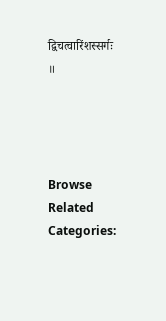द्विचत्वारिंशस्सर्गः ॥




Browse Related Categories: